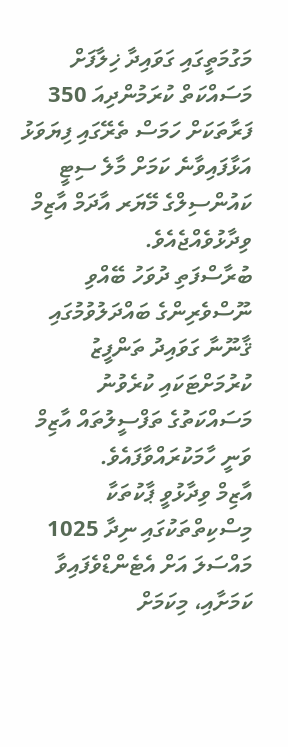މަގުމަތީގައި ގަވައިދާ ޚިލާފަށް މަސައްކަތް ކުރަމުންދިއަ 350 ފަރާތަކަށް ހަމަސް ތެރޭގައި ފިޔަވަޅު އަޅާފައިވާނެ ކަމަށް މާލެ ސިޓީ ކައުންސިލްގެ މޭޔަރ އާދަމް އާޒިމް ވިދާޅުވެއްޖެއެވެ.
ބުރާސްފަތި ދުވަހު ބޭއްވި ނޫސްވެރިންގެ ބައްދަލުވުމުގައި ޤާނޫނާ ގަވައިދު ތަންފީޒު ކުރުމަށްޓަކައި ކުރެވުނު މަސައްކަތުގެ ތަފްސީލުތައް އާޒިމް ވަނީ ހާމަކުރައްވާފައެވެ.
އާޒިމް ވިދާޅުވީ ޕާކުތަކާ މިސްކިތްތަކުގައި ނިދާ 1025 މައްސަލަ އަށް އެޓެންޑްވެފައިވާ ކަމަށާއި، މިކަމަށް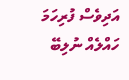އަދިވެސް ފުރިހަމަ ހައްލެއް ނުލިބޭ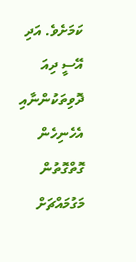ކަމަށެވެ. އަދި އޭސީ ދިއަ ދޮވިތަކުންނާއި އެހެނިހެން ގޮތްގޮތުން މަގުމައްޗަށް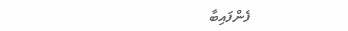ފެންފައިބާ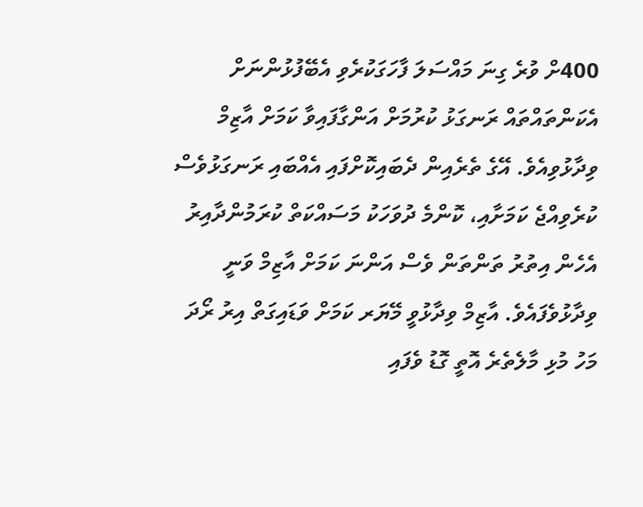400ށް ވުރެ ގިނަ މައްސަލަ ފާހަގަކުރެވި އެބޭފުޅުންނަށް އެކަންތައްތައް ރަނގަޅު ކުރުމަށް އަންގާފައިވާ ކަމަށް އާޒިމް ވިދާޅުވިއެވެ. އޭގެ ތެރެއިން ދެބައިކޮށްފައި އެއްބައި ރަނގަޅުވެސް ކުރެވިއްޖެ ކަމަށާއި، ކޮންމެ ދުވަހަކު މަސައްކަތް ކުރަމުންދާއިރު އެހެން އިތުރު ތަންތަން ވެސް އަންނަ ކަމަށް އާޒިމް ވަނީ ވިދާޅުވެފައެވެ. އާޒިމް ވިދާޅުވީ މޭޔަރ ކަމަށް ވަޑައިގަތް އިރު ރޯދަ މަހު މުޅި މާލެތެރެ އޮތީ ގޮޑު ވެފައި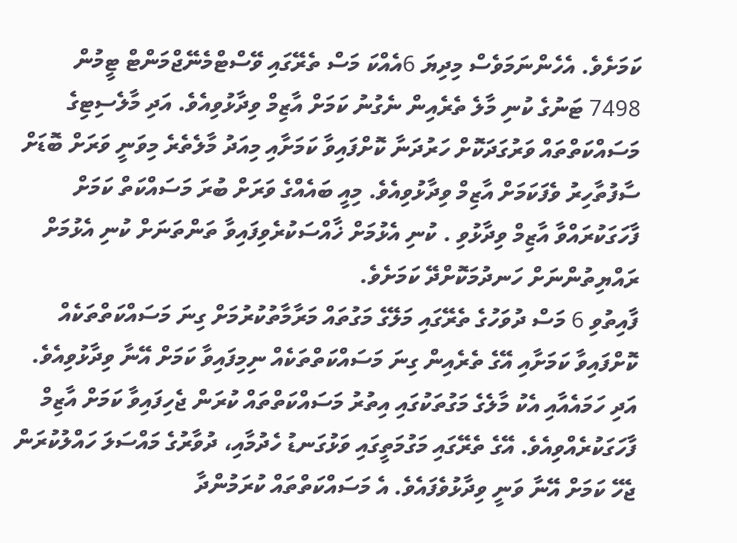ކަމަށެވެ. އެހެންނަމަވެސް މިދިޔަ 6އެއްކަ މަސް ތެރޭގައި ވޭސްޓްމެނޭޖްމަންޓް ޓީމުން 7498 ޓަނުގެ ކުނި މާލެ ތެރެއިން ނެގުނު ކަމަށް އާޒިމް ވިދާޅުވިއެވެ. އަދި މާލެސިޓިގެ މަސައްކަތްތައް ވަރުގަދަކޮށް ހަރުދަނާ ކޮށްފައިވާ ކަމަށާއި މިއަދު މާލެތެރެ މިވަނީ ވަރަށް ބޮޑަށް ސާފުތާހިރު ވެފަކަމަށް އާޒިމް ވިދާޅުވިއެވެ. މިއީ ބައެއްގެ ވަރަށް ބުރަ މަސައްކަތް ކަމަށް ފާހަގަކުރައްވާ އާޒިމް ވިދާޅުވި . ކުނި އެޅުމަށް ޚާއްސަކުރެވިފައިވާ ތަންތަނަށް ކުނި އެޅުމަށް ރައްޔިތުންނަށް ހަނދުމަކޮށްދޭ ކަމަށެވެ.
ފާއިތުވި 6 މަސް ދުވަހުގެ ތެރޭގައި މަލޭގެ މަގުތައް މަރާމާތުކުރުމަށް ގިނަ މަސައްކަތްތަކެއް ކޮށްފައިވާ ކަމަށާއި އޭގެ ތެރެއިން ގިނަ މަސައްކަތްތަކެއް ނިމިފައިވާ ކަމަށް އޭނާ ވިދާޅުވިއެވެ. އަދި ހަމައެއާއި އެކު މާލެގެ މަގުތަކުގައި އިތުރު މަސައްކަތްތައް ކުރަން ޖެހިފައިވާ ކަމަށް އާޒިމް ފާހަގަކުރެއްވިއެވެ. އޭގެ ތެރޭގައި މަގުމަތީގައި ވަޅުގަނޑު ހެދުމާއި، ދުވާރުގެ މައްސަލަ ހައްލުކުރަން ޖެހޭ ކަމަށް އޭނާ ވަނީ ވިދާޅުވެފައެވެ. އެ މަސައްކަތްތައް ކުރަމުންދާ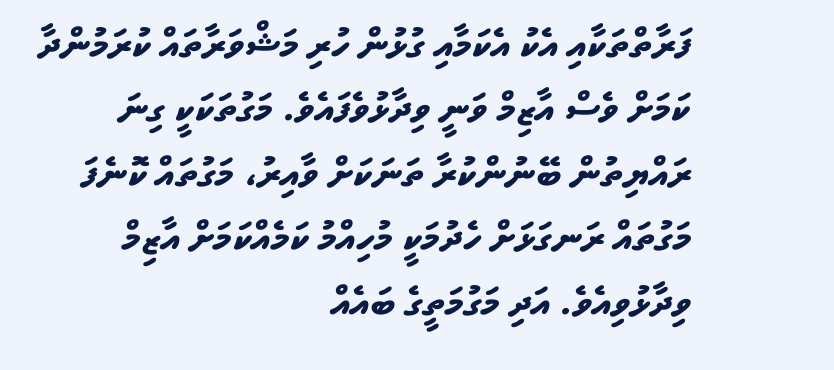ފަރާތްތަކާއި އެކު އެކަމާއި ގުޅުން ހުރި މަޝްވަރާތައް ކުރަމުންދާ ކަމަށް ވެސް އާޒިމް ވަނީ ވިދާޅުވެފައެވެ. މަގުތަކަކީ ގިނަ ރައްޔިތުން ބޭނުންކުރާ ތަނަކަށް ވާއިރު، މަގުތައް ކޮނެފަ މަގުތައް ރަނގަޅަށް ހެދުމަކީ މުހިއްމު ކަމެއްކަމަށް އާޒިމް ވިދާޅުވިއެވެ. އަދި މަގުމަތީގެ ބައެއް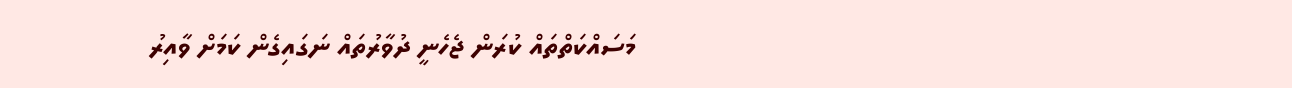މަސައްކަތްތައް ކުރަން ޖެހެނީ ދުވާރުތައް ނަގައިގެން ކަމަށް ވާއިރު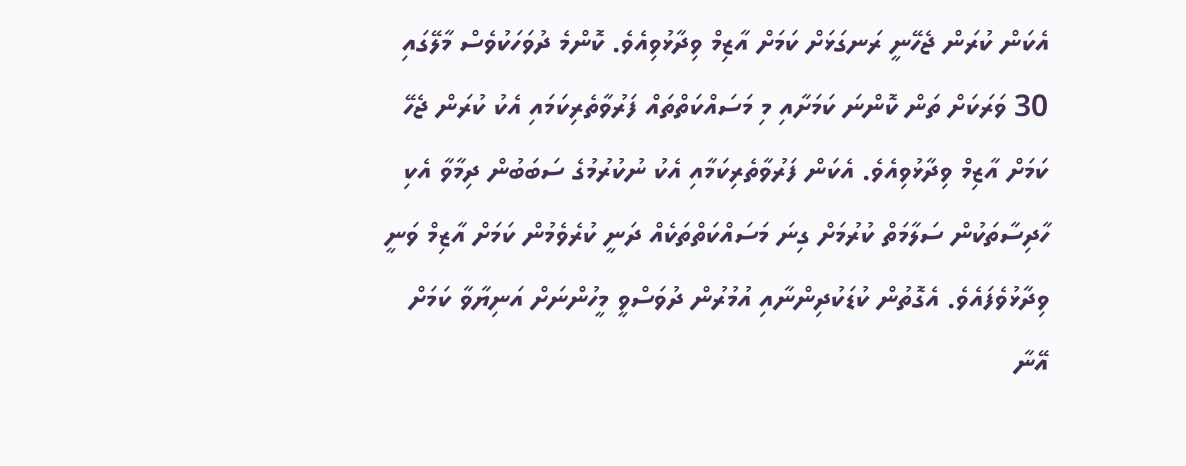އެކަން ކުރަން ޖެހޭނީ ރަނގަޅަށް ކަމަށް އާޒިމް ވިދާޅުވިއެވެ. ކޮންމެ ދުވަހަކުވެސް މާލޭގައި 30 ވަރަކަށް ތަން ކޮންނަ ކަމަށާއި މި މަސައްކަތްތައް ފަރުވާތެރިކަމައި އެކު ކުރަން ޖެހޭ ކަމަށް އާޒިމް ވިދާޅުވިއެވެ. އެކަން ފަރުވާތެރިކަމާއި އެކު ނުކުރުމުގެ ސަބަބުން ދިމާވާ އެކި ހާދިސާތަކުން ސަލާމަތް ކުރުމަށް ގިނަ މަސައްކަތްތަކެއް ދަނީ ކުރެވެމުން ކަމަށް އާޒިމް ވަނީ ވިދާޅުވެފައެވެ. އެގޮތުން ކުޑަކުދިންނާއި އުމުރުން ދުވަސްވީ މީހުންނަށް އަނިޔާވާ ކަމަށް އޭނާ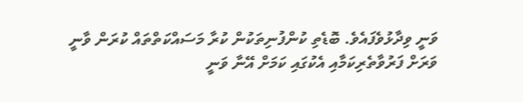ވަނީ ވިދާޅުވެފައެވެ. ބޮޑެތި ކުންފުނިތަކުން ކުރާ މަސައްކަތްތައް ކުރަން ވާނީ ވަރަށް ފަރުވާތެރިކަމާއި އެކުގައި ކަމަށް އޭނާ ވަނީ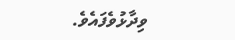ވިދާޅުވެފައެވެ.